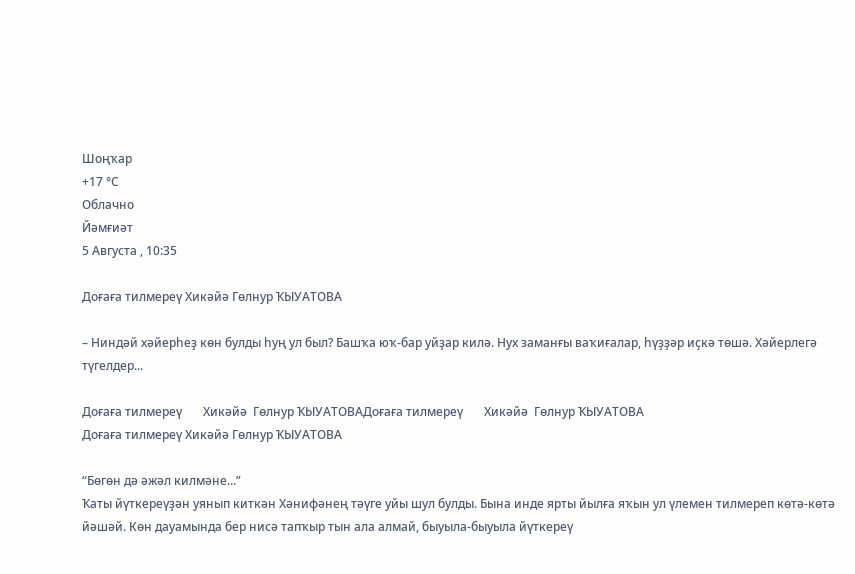Шоңҡар
+17 °С
Облачно
Йәмғиәт
5 Августа , 10:35

Доғаға тилмереү Хикәйә Гөлнур ҠЫУАТОВА

– Ниндәй хәйерһеҙ көн булды һуң ул был? Башҡа юҡ-бар уйҙар килә. Нух заманғы ваҡиғалар, һүҙҙәр иҫкә төшә. Хәйерлегә түгелдер...

Доғаға тилмереү       Хикәйә  Гөлнур ҠЫУАТОВАДоғаға тилмереү       Хикәйә  Гөлнур ҠЫУАТОВА
Доғаға тилмереү Хикәйә Гөлнур ҠЫУАТОВА

“Бөгөн дә әжәл килмәне...”
Ҡаты йүткереүҙән уянып киткән Хәнифәнең тәүге уйы шул булды. Бына инде ярты йылға яҡын ул үлемен тилмереп көтә-көтә йәшәй. Көн дауамында бер нисә тапҡыр тын ала алмай, быуыла-быуыла йүткереү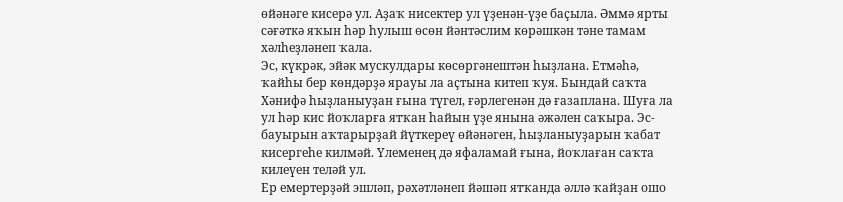өйәнәге кисерә ул. Аҙаҡ нисектер ул үҙенән-үҙе баҫыла. Әммә ярты сәғәткә яҡын һәр һулыш өсөн йәнтәслим көрәшкән тәне тамам хәлһеҙләнеп ҡала.
Эс, күкрәк, эйәк мускулдары көсөргәнештән һыҙлана. Етмәһә, ҡайһы бер көндәрҙә ярауы ла аҫтына китеп ҡуя. Бындай саҡта Хәнифә һыҙланыуҙан ғына түгел, ғәрлегенән дә ғазаплана. Шуға ла ул һәр кис йоҡларға ятҡан һайын үҙе янына әжәлен саҡыра. Эс-бауырын аҡтарырҙай йүткереү өйәнәген, һыҙланыуҙарын ҡабат кисергеһе килмәй. Үлеменең дә яфаламай ғына, йоҡлаған саҡта килеүен теләй ул.
Ер емертерҙәй эшләп, рәхәтләнеп йәшәп ятҡанда әллә ҡайҙан ошо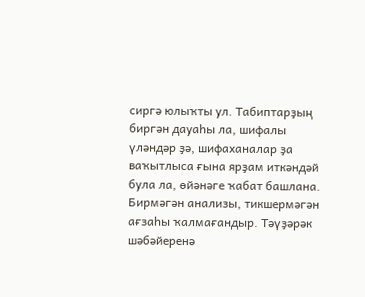сиргә юлыҡты ул. Табиптарҙың биргән дауаһы ла, шифалы үләндәр ҙә, шифаханалар ҙа ваҡытлыса ғына ярҙам иткәндәй була ла, өйәнәге ҡабат башлана. Бирмәгән анализы, тикшермәгән ағзаһы ҡалмағандыр. Тәүҙәрәк шәбәйеренә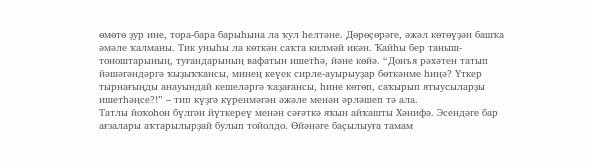өмөтө ҙур ине, тора-бара барыһына ла ҡул һелтәне. Дөрөҫөрәге, әжәл көтөүҙән башҡа әмәле ҡалманы. Тик уныһы ла көткән саҡта килмәй икән. Ҡайһы бер таныш-тоноштарының, туғандарының вафатын ишетһә, йәне көйә. “Донъя рәхәтен татып йәшәгәндәргә ҡыҙыҡҡансы, минең кеүек сирле-ауырыуҙар бөткәнме һиңә? Үткер тырнағыңды анауындай кешеләргә ҡаҙағансы, һине көтөп, саҡырып ятыусыларҙы ишетһәңсе?!” – тип күҙгә күренмәгән әжәле менән әрләшеп тә ала.
Татлы йоҡоһон бүлгән йүткереү менән сәғәткә яҡын айҡашты Хәнифә. Эсендәге бар ағзалары аҡтарылырҙай булып тойолдо. Өйәнәге баҫылыуға тамам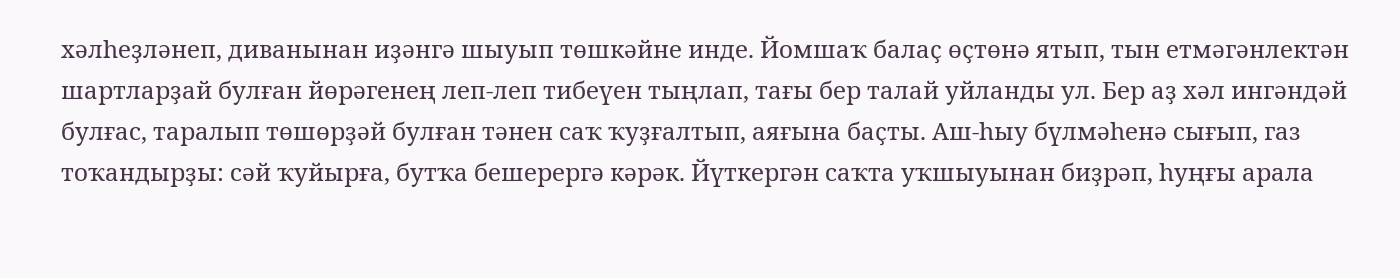хәлһеҙләнеп, диванынан иҙәнгә шыуып төшкәйне инде. Йомшаҡ балаҫ өҫтөнә ятып, тын етмәгәнлектән шартларҙай булған йөрәгенең леп-леп тибеүен тыңлап, тағы бер талай уйланды ул. Бер аҙ хәл ингәндәй булғас, таралып төшөрҙәй булған тәнен саҡ ҡуҙғалтып, аяғына баҫты. Аш-һыу бүлмәһенә сығып, газ тоҡандырҙы: сәй ҡуйырға, бутҡа бешерергә кәрәк. Йүткергән саҡта уҡшыуынан биҙрәп, һуңғы арала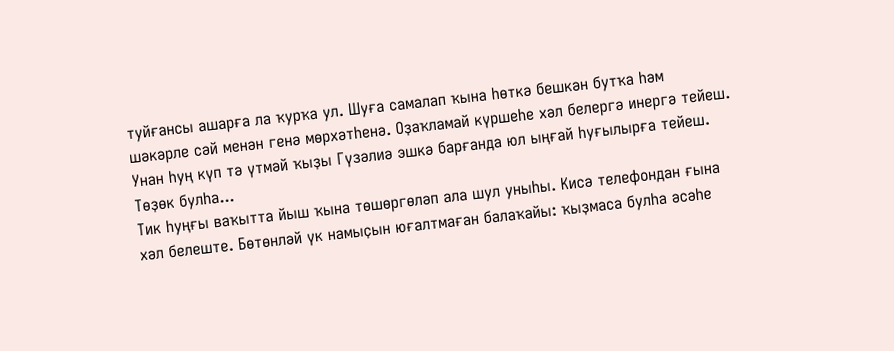туйғансы ашарға ла ҡурҡа ул. Шуға самалап ҡына һөткә бешкән бутҡа һәм шәкәрле сәй менән генә мөрхәтһенә. Оҙаҡламай күршеһе хәл белергә инергә тейеш. Унан һуң күп тә үтмәй ҡыҙы Гүзәлиә эшкә барғанда юл ыңғай һуғылырға тейеш. Төҙөк булһа...
Тик һуңғы ваҡытта йыш ҡына төшөргөләп ала шул уныһы. Кисә телефондан ғына хәл белеште. Бөтөнләй үк намыҫын юғалтмаған балаҡайы: ҡыҙмаса булһа әсәһе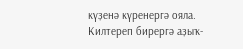күҙенә күренергә ояла. Килтереп бирергә аҙыҡ-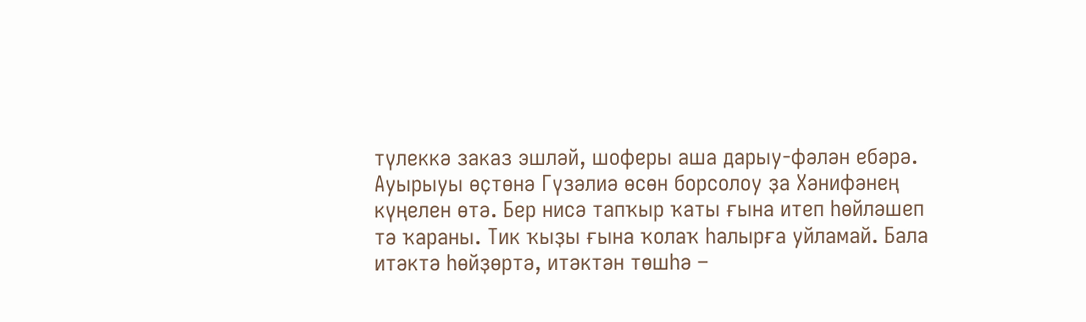түлеккә заказ эшләй, шоферы аша дарыу-фәлән ебәрә. Ауырыуы өҫтөнә Гүзәлиә өсөн борсолоу ҙа Хәнифәнең күңелен өтә. Бер нисә тапҡыр ҡаты ғына итеп һөйләшеп тә ҡараны. Тик ҡыҙы ғына ҡолаҡ һалырға уйламай. Бала итәктә һөйҙөртә, итәктән төшһә –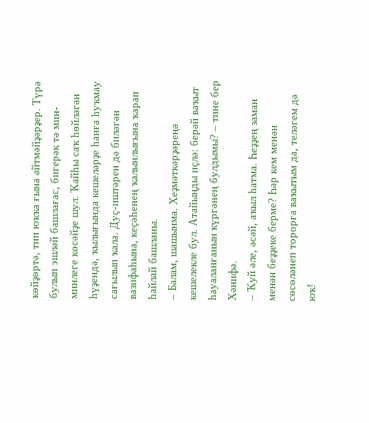көйҙөртә, тип юҡҡа ғына әйтмәйҙәрҙер. Түрә булып эшләй башлағас, бигерәк тә мин-минлеге көсәйҙе шул. Ҡайһы саҡ һөйләгән һүҙендә, ҡылығында кешеләрҙе һанға һуҡмау сағылып ҡала. Дуҫ-иштәрен дә биләгән вазифаһына, кеҫәһенең ҡалынлығына ҡарап һайлай башланы.
– Балам, шашынма. Хеҙмәткәрҙәреңә кешелекле бул. Атайыңды иҫлә: берәй ваҡыт һауаланғанын күргәнең булдымы? – тине бер Хәнифә.
– Ҡуй әле, әсәй, аҡыл һатма. Һеҙҙең заман менән беҙҙеке берме? Һәр кем менән сөсөләнеп торорға ваҡытым да, теләгем дә юҡ!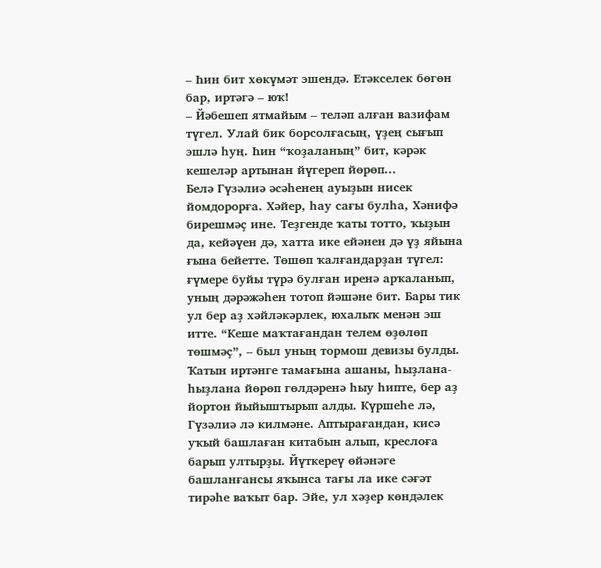– Һин бит хөкүмәт эшендә. Етәкселек бөгөн бар, иртәгә – юҡ!
– Йәбешеп ятмайым – теләп алған вазифам түгел. Улай бик борсолғасың, үҙең сығып эшлә һуң. Һин “ҡоҙаланың” бит, кәрәк кешеләр артынан йүгереп йөрөп...
Белә Гүзәлиә әсәһенең ауыҙын нисек йомдорорға. Хәйер, һау сағы булһа, Хәнифә бирешмәҫ ине. Теҙгенде ҡаты тотто, ҡыҙын да, кейәүен дә, хатта ике ейәнен дә үҙ яйына ғына бейетте. Төшөп ҡалғандарҙан түгел: ғүмере буйы түрә булған иренә арҡаланып, уның дәрәжәһен тотоп йәшәне бит. Бары тик ул бер аҙ хәйләкәрлек, юхалыҡ менән эш итте. “Кеше маҡтағандан телем өҙөлөп төшмәҫ”, – был уның тормош девизы булды.
Ҡатын иртәнге тамағына ашаны, һыҙлана-һыҙлана йөрөп гөлдәренә һыу һипте, бер аҙ йортон йыйыштырып алды. Күршеһе лә, Гүзәлиә лә килмәне. Аптырағандан, кисә уҡый башлаған китабын алып, креслоға барып ултырҙы. Йүткереү өйәнәге башланғансы яҡынса тағы ла ике сәғәт тирәһе ваҡыт бар. Эйе, ул хәҙер көндәлек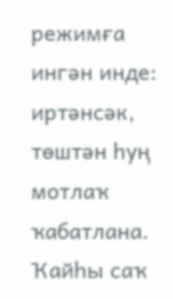режимға ингән инде: иртәнсәк, төштән һуң мотлаҡ ҡабатлана. Ҡайһы саҡ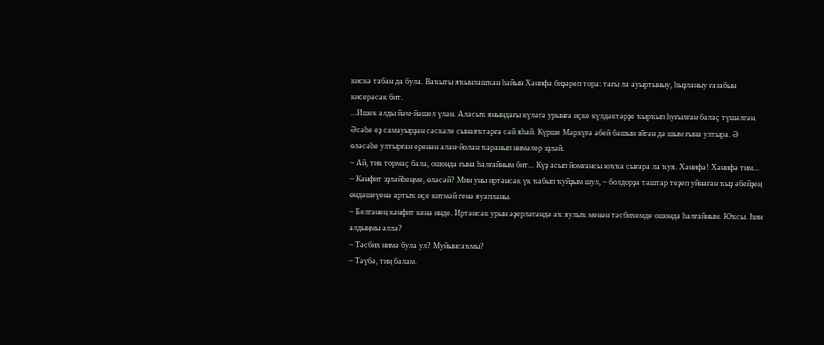кискә табан да була. Ваҡыты яҡынлашҡан һайын Хәнифә биҙәреп тора: тағы ла ауыртыныу, һыҙланыу ғазабын кисерәсәк бит.
...Ишек алды йәм-йәшел үлән. Аласыҡ янындағы күләгә урынға иҫке күлдәктәрҙе ҡырҡып һуғылған балаҫ түшәлгән. Әсәһе еҙ самауырҙан сәскәле сынаяҡтарға сәй яһай. Күрше Мәрхүғә әбей башын эйгән дә шым ғына ултыра. Ә өләсәһе ултырған еренән алан-йолан ҡаранып нимәлер эҙләй.
– Ай, тик тормаҫ бала, ошонда ғына һалғайным бит... Күҙ асып йомғансы юҡҡа сығара ла ҡуя. Хәнифә! Хәнифә тим...
– Кәнфит эҙләйһеңме, өләсәй? Мин уны иртәнсәк үк ҡабып ҡуйҙым шул, – болдорҙа таштар теҙеп уйнаған ҡыҙ әбейҙең өндәшеүенә артыҡ иҫе китмәй генә яуапланы.
– Белгәнең кәнфит кенә инде. Иртәнсәк урын әҙерләгәндә аҡ яулыҡ менән тәсбихемде ошонда һалғайным. Юҡсы. Һин алдыңмы әллә?
– Тәсбих нимә була ул? Муйынсаҡмы?
– Тәүбә, тиң балам.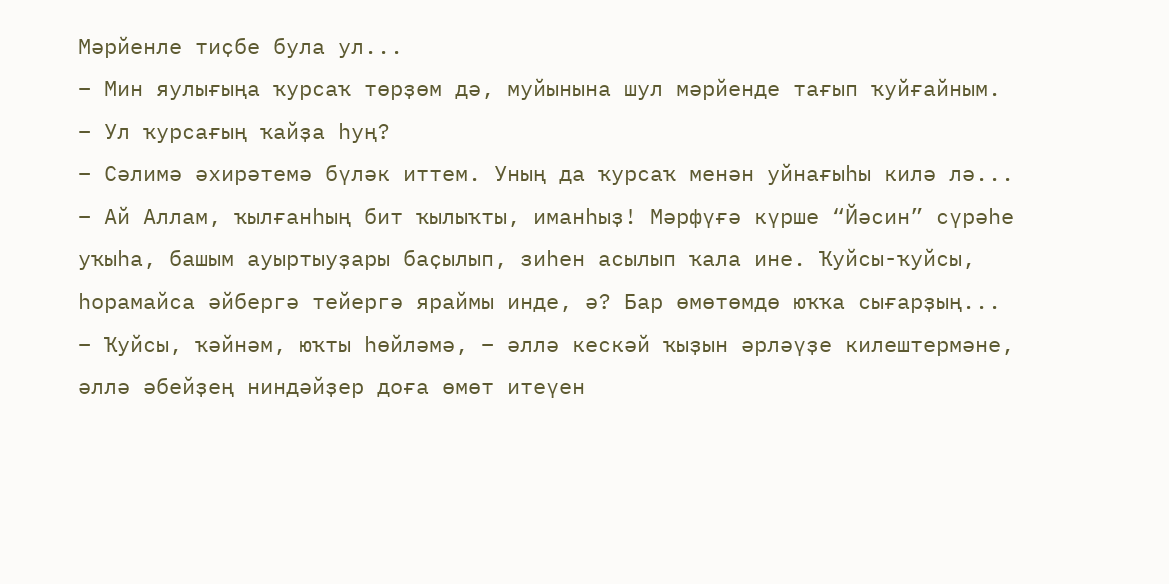Мәрйенле тиҫбе була ул...
– Мин яулығыңа ҡурсаҡ төрҙөм дә, муйынына шул мәрйенде тағып ҡуйғайным.
– Ул ҡурсағың ҡайҙа һуң?
– Сәлимә әхирәтемә бүләк иттем. Уның да ҡурсаҡ менән уйнағыһы килә лә...
– Ай Аллам, ҡылғанһың бит ҡылыҡты, иманһыҙ! Мәрфүғә күрше “Йәсин” сүрәһе уҡыһа, башым ауыртыуҙары баҫылып, зиһен асылып ҡала ине. Ҡуйсы-ҡуйсы, һорамайса әйбергә тейергә яраймы инде, ә? Бар өмөтөмдө юҡҡа сығарҙың...
– Ҡуйсы, ҡәйнәм, юҡты һөйләмә, – әллә кескәй ҡыҙын әрләүҙе килештермәне, әллә әбейҙең ниндәйҙер доға өмөт итеүен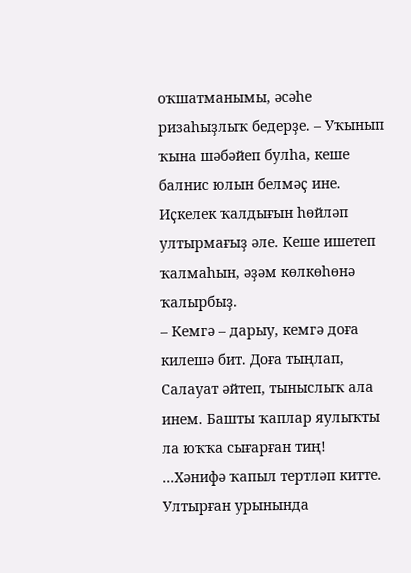оҡшатманымы, әсәһе ризаһыҙлыҡ бедерҙе. – Уҡынып ҡына шәбәйеп булһа, кеше балнис юлын белмәҫ ине. Иҫкелек ҡалдығын һөйләп ултырмағыҙ әле. Кеше ишетеп ҡалмаһын, әҙәм көлкөһөнә ҡалырбыҙ.
– Кемгә – дарыу, кемгә доға килешә бит. Доға тыңлап, Салауат әйтеп, тыныслыҡ ала инем. Башты ҡаплар яулыҡты ла юҡҡа сығарған тиң!
...Хәнифә ҡапыл тертләп китте. Ултырған урынында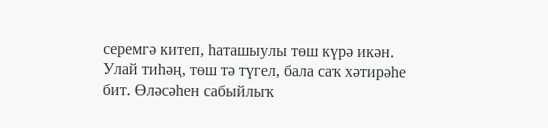серемгә китеп, һаташыулы төш күрә икән. Улай тиһәң, төш тә түгел, бала саҡ хәтирәһе бит. Өләсәһен сабыйлыҡ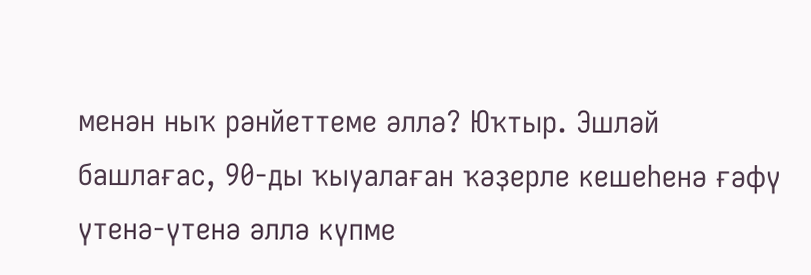менән ныҡ рәнйеттеме әллә? Юҡтыр. Эшләй башлағас, 90-ды ҡыуалаған ҡәҙерле кешеһенә ғәфү үтенә-үтенә әллә күпме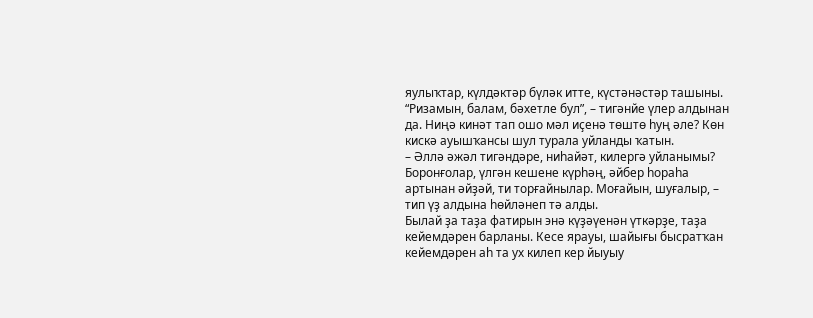яулыҡтар, күлдәктәр бүләк итте, күстәнәстәр ташыны. “Ризамын, балам, бәхетле бул”, – тигәнйе үлер алдынан да. Ниңә кинәт тап ошо мәл иҫенә төштө һуң әле? Көн кискә ауышҡансы шул турала уйланды ҡатын.
– Әллә әжәл тигәндәре, ниһайәт, килергә уйланымы? Боронғолар, үлгән кешене күрһәң, әйбер һораһа артынан әйҙәй, ти торғайнылар. Моғайын, шуғалыр, – тип үҙ алдына һөйләнеп тә алды.
Былай ҙа таҙа фатирын энә күҙәүенән үткәрҙе, таҙа кейемдәрен барланы. Кесе ярауы, шайығы бысратҡан кейемдәрен аһ та ух килеп кер йыуыу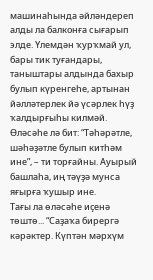машинаһында әйләндереп алды ла балконға сығарып элде. Үлемдән ҡурҡмай ул, бары тик туғандары, таныштары алдында бахыр булып күренгеһе, артынан йәлләтерлек йә үсәрлек һүҙ ҡалдырғыһы килмәй. Өләсәһе лә бит: “Тәһәрәтле, шәһәҙәтле булып китһәм ине”, – ти торғайны. Ауырый башлаһа, иң тәүҙә мунса яғырға ҡушыр ине.
Тағы ла өләсәһе иҫенә төштө... “Саҙаҡа бирергә кәрәктер. Күптән мәрхүм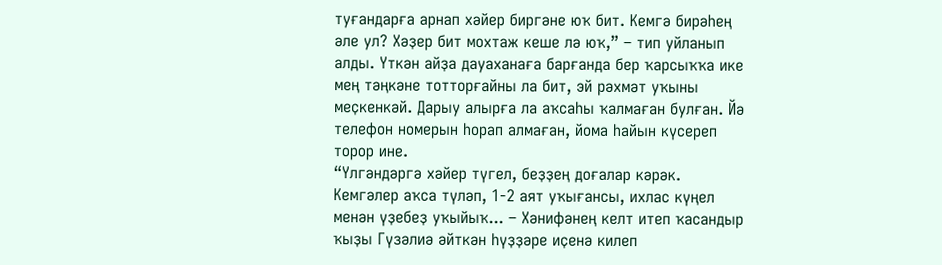туғандарға арнап хәйер биргәне юҡ бит. Кемгә бирәһең әле ул? Хәҙер бит мохтаж кеше лә юҡ,” – тип уйланып алды. Үткән айҙа дауаханаға барғанда бер ҡарсыҡҡа ике мең тәңкәне тотторғайны ла бит, эй рәхмәт уҡыны меҫкенкәй. Дарыу алырға ла аҡсаһы ҡалмаған булған. Йә телефон номерын һорап алмаған, йома һайын күсереп торор ине.
“Үлгәндәргә хәйер түгел, беҙҙең доғалар кәрәк. Кемгәлер аҡса түләп, 1-2 аят уҡығансы, ихлас күңел менән үҙебеҙ уҡыйыҡ... – Хәнифәнең келт итеп ҡасандыр ҡыҙы Гүзәлиә әйткән һүҙҙәре иҫенә килеп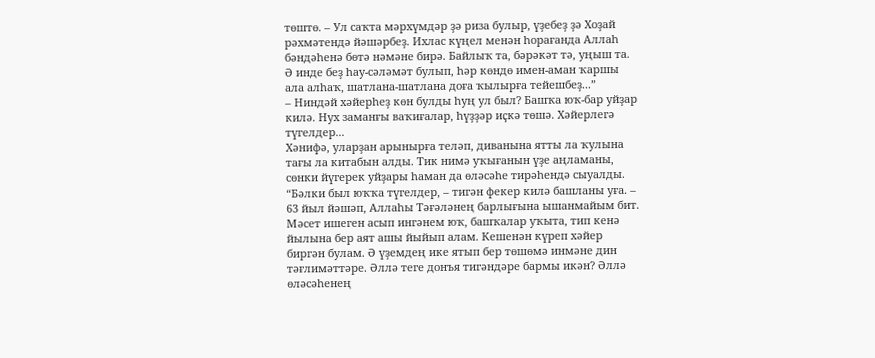төштө. – Ул саҡта мәрхүмдәр ҙә риза булыр, үҙебеҙ ҙә Хоҙай рәхмәтендә йәшәрбеҙ. Ихлас күңел менән һорағанда Аллаһ бәндәһенә бөтә нәмәне бирә. Байлыҡ та, бәрәкәт тә, уңыш та. Ә инде беҙ һау-сәләмәт булып, һәр көндө имен-аман ҡаршы ала алһаҡ, шатлана-шатлана доға ҡылырға тейешбеҙ...”
– Ниндәй хәйерһеҙ көн булды һуң ул был? Башҡа юҡ-бар уйҙар килә. Нух заманғы ваҡиғалар, һүҙҙәр иҫкә төшә. Хәйерлегә түгелдер...
Хәнифә, уларҙан арынырға теләп, диванына ятты ла ҡулына тағы ла китабын алды. Тик нимә уҡығанын үҙе аңламаны, сөнки йүгерек уйҙары һаман да өләсәһе тирәһендә сыуалды. “Бәлки был юҡҡа түгелдер, – тигән фекер килә башланы уға. – 63 йыл йәшәп, Аллаһы Тәғәләнең барлығына ышанмайым бит. Мәсет ишеген асып ингәнем юҡ, башҡалар уҡыта, тип кенә йылына бер аят ашы йыйып алам. Кешенән күреп хәйер биргән булам. Ә үҙемдең ике ятып бер төшөмә инмәне дин тәғлимәттәре. Әллә теге донъя тигәндәре бармы икән? Әллә өләсәһенең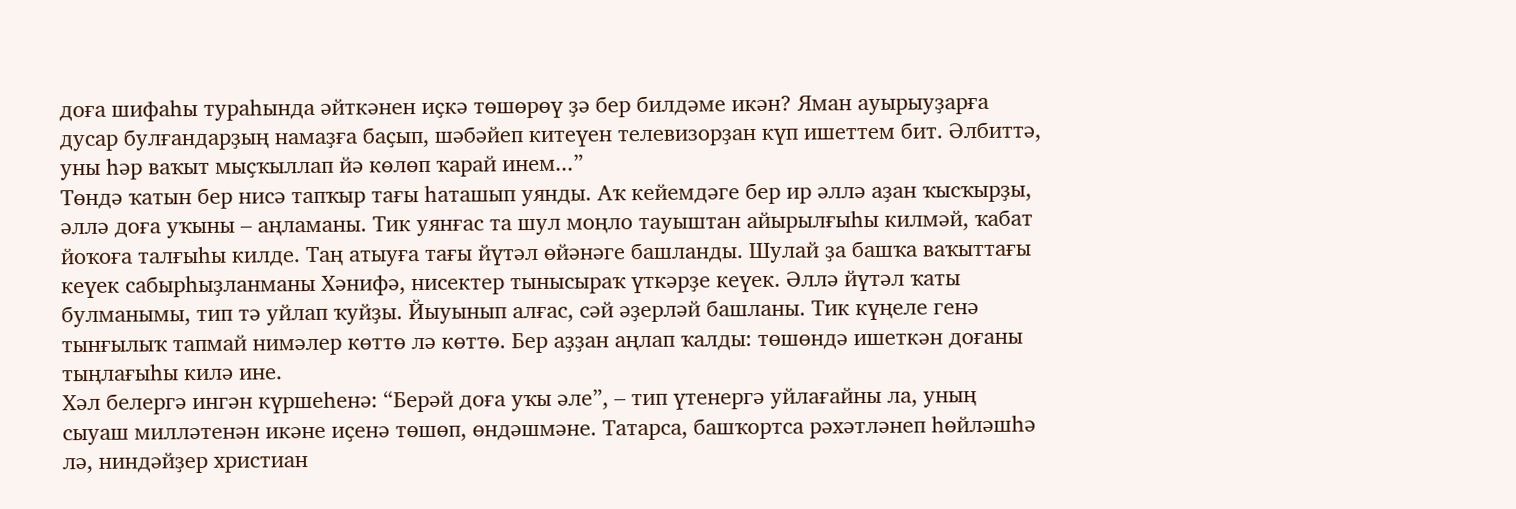доға шифаһы тураһында әйткәнен иҫкә төшөрөү ҙә бер билдәме икән? Яман ауырыуҙарға дусар булғандарҙың намаҙға баҫып, шәбәйеп китеүен телевизорҙан күп ишеттем бит. Әлбиттә, уны һәр ваҡыт мыҫҡыллап йә көлөп ҡарай инем...”
Төндә ҡатын бер нисә тапҡыр тағы һаташып уянды. Аҡ кейемдәге бер ир әллә аҙан ҡысҡырҙы, әллә доға уҡыны – аңламаны. Тик уянғас та шул моңло тауыштан айырылғыһы килмәй, ҡабат йоҡоға талғыһы килде. Таң атыуға тағы йүтәл өйәнәге башланды. Шулай ҙа башҡа ваҡыттағы кеүек сабырһыҙланманы Хәнифә, нисектер тынысыраҡ үткәрҙе кеүек. Әллә йүтәл ҡаты булманымы, тип тә уйлап ҡуйҙы. Йыуынып алғас, сәй әҙерләй башланы. Тик күңеле генә тынғылыҡ тапмай нимәлер көттө лә көттө. Бер аҙҙан аңлап ҡалды: төшөндә ишеткән доғаны тыңлағыһы килә ине.
Хәл белергә ингән күршеһенә: “Берәй доға уҡы әле”, – тип үтенергә уйлағайны ла, уның сыуаш милләтенән икәне иҫенә төшөп, өндәшмәне. Татарса, башҡортса рәхәтләнеп һөйләшһә лә, ниндәйҙер христиан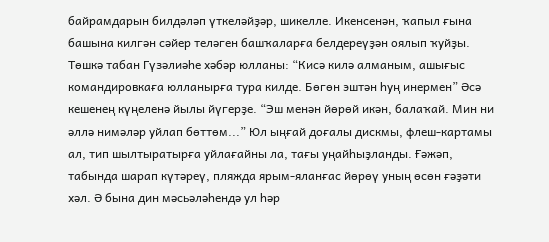байрамдарын билдәләп үткеләйҙәр, шикелле. Икенсенән, ҡапыл ғына башына килгән сәйер теләген башҡаларға белдереүҙән оялып ҡуйҙы.
Төшкә табан Гүзәлиәһе хәбәр юлланы: “Кисә килә алманым, ашығыс командировкаға юлланырға тура килде. Бөгөн эштән һуң инермен” Әсә кешенең күңеленә йылы йүгерҙе. “Эш менән йөрөй икән, балаҡай. Мин ни әллә нимәләр уйлап бөттөм...” Юл ыңғай доғалы дискмы, флеш-картамы ал, тип шылтыратырға уйлағайны ла, тағы уңайһыҙланды. Ғәжәп, табында шарап күтәреү, пляжда ярым-яланғас йөрөү уның өсөн ғәҙәти хәл. Ә бына дин мәсьәләһендә ул һәр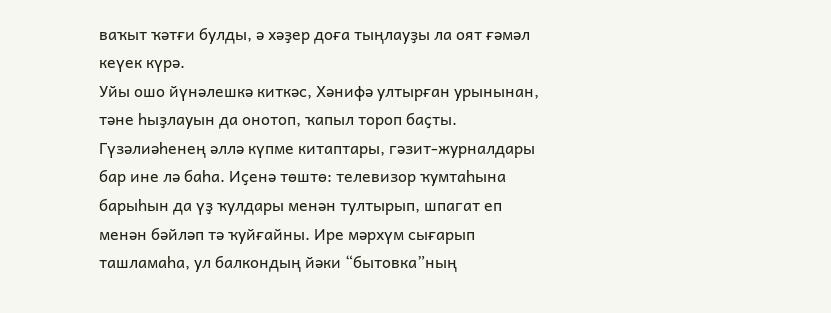ваҡыт ҡәтғи булды, ә хәҙер доға тыңлауҙы ла оят ғәмәл кеүек күрә.
Уйы ошо йүнәлешкә киткәс, Хәнифә ултырған урынынан, тәне һыҙлауын да онотоп, ҡапыл тороп баҫты. Гүзәлиәһенең әллә күпме китаптары, гәзит-журналдары бар ине лә баһа. Иҫенә төштө: телевизор ҡумтаһына барыһын да үҙ ҡулдары менән тултырып, шпагат еп менән бәйләп тә ҡуйғайны. Ире мәрхүм сығарып ташламаһа, ул балкондың йәки “бытовка”ның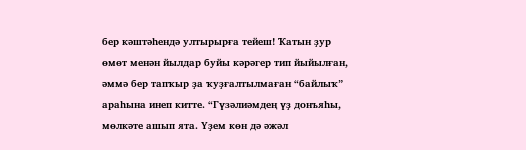бер кәштәһендә ултырырға тейеш! Ҡатын ҙур өмөт менән йылдар буйы кәрәгер тип йыйылған, әммә бер тапҡыр ҙа ҡуҙғалтылмаған “байлыҡ” араһына инеп китте. “Гүзәлиәмдең үҙ донъяһы, мөлкәте ашып ята. Үҙем көн дә әжәл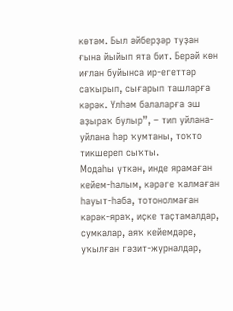көтәм. Был әйберҙәр туҙан ғына йыйып ята бит. Берәй көн иғлан буйынса ир-егеттәр саҡырып, сығарып ташларға кәрәк. Үлһәм балаларға эш аҙыраҡ булыр”, – тип уйлана-уйлана һәр ҡумтаны, тоҡто тикшереп сыҡты.
Модаһы үткән, инде ярамаған кейем-һалым, кәрәге ҡалмаған һауыт-һаба, тотонолмаған кәрәк-яраҡ, иҫке таҫтамалдар, сумкалар, аяҡ кейемдәре, уҡылған гәзит-журналдар,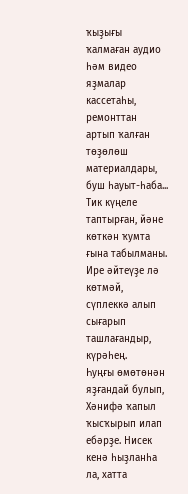ҡыҙығы ҡалмаған аудио һәм видео яҙмалар кассетаһы, ремонттан артып ҡалған төҙөлөш материалдары, буш һауыт-һаба... Тик күңеле таптырған, йәне көткән ҡумта ғына табылманы. Ире әйтеүҙе лә көтмәй, сүплеккә алып сығарып ташлағандыр, күрәһең.
Һуңғы өмөтөнән яҙғандай булып, Хәнифә ҡапыл ҡысҡырып илап ебәрҙе. Нисек кенә һыҙланһа ла, хатта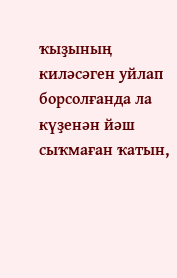ҡыҙының киләсәген уйлап борсолғанда ла күҙенән йәш сыҡмаған ҡатын,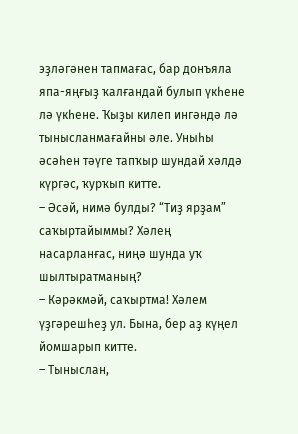эҙләгәнен тапмағас, бар донъяла япа-яңғыҙ ҡалғандай булып үкһене лә үкһене. Ҡыҙы килеп ингәндә лә тынысланмағайны әле. Уныһы әсәһен тәүге тапҡыр шундай хәлдә күргәс, ҡурҡып китте.
– Әсәй, нимә булды? “Тиҙ ярҙам” саҡыртайыммы? Хәлең насарланғас, ниңә шунда уҡ шылтыратманың?
– Кәрәкмәй, саҡыртма! Хәлем үҙгәрешһеҙ ул. Бына, бер аҙ күңел йомшарып китте.
– Тыныслан,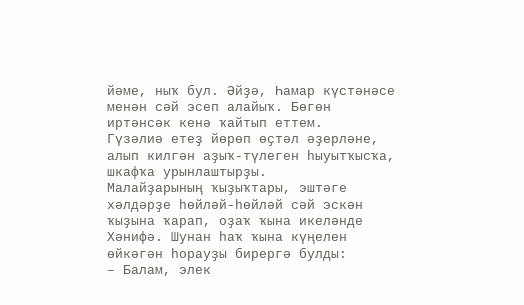йәме, ныҡ бул. Әйҙә, Һамар күстәнәсе менән сәй эсеп алайыҡ. Бөгөн иртәнсәк кенә ҡайтып еттем.
Гүзәлиә етеҙ йөрөп өҫтәл әҙерләне, алып килгән аҙыҡ-түлеген һыуытҡысҡа, шкафҡа урынлаштырҙы.
Малайҙарының ҡыҙыҡтары, эштәге хәлдәрҙе һөйләй-һөйләй сәй эскән ҡыҙына ҡарап, оҙаҡ ҡына икеләнде Хәнифә. Шунан һаҡ ҡына күңелен өйкәгән һорауҙы бирергә булды:
– Балам, элек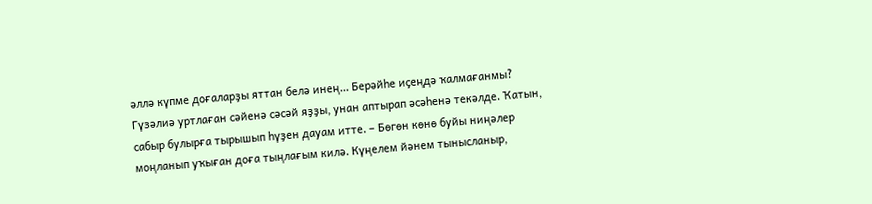әллә күпме доғаларҙы яттан белә инең... Берәйһе иҫеңдә ҡалмағанмы?
Гүзәлиә уртлаған сәйенә сәсәй яҙҙы, унан аптырап әсәһенә текәлде. Ҡатын, сабыр булырға тырышып һүҙен дауам итте. – Бөгөн көнө буйы ниңәлер моңланып уҡыған доға тыңлағым килә. Күңелем йәнем тынысланыр,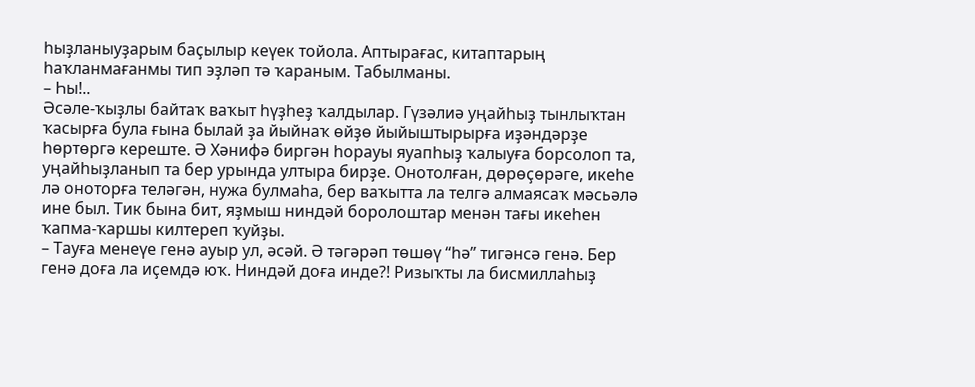һыҙланыуҙарым баҫылыр кеүек тойола. Аптырағас, китаптарың һаҡланмағанмы тип эҙләп тә ҡараным. Табылманы.
– Һы!..
Әсәле-ҡыҙлы байтаҡ ваҡыт һүҙһеҙ ҡалдылар. Гүзәлиә уңайһыҙ тынлыҡтан ҡасырға була ғына былай ҙа йыйнаҡ өйҙө йыйыштырырға иҙәндәрҙе һөртөргә кереште. Ә Хәнифә биргән һорауы яуапһыҙ ҡалыуға борсолоп та, уңайһыҙланып та бер урында ултыра бирҙе. Онотолған, дөрөҫөрәге, икеһе лә оноторға теләгән, нужа булмаһа, бер ваҡытта ла телгә алмаясаҡ мәсьәлә ине был. Тик бына бит, яҙмыш ниндәй боролоштар менән тағы икеһен ҡапма-ҡаршы килтереп ҡуйҙы.
– Тауға менеүе генә ауыр ул, әсәй. Ә тәгәрәп төшөү “һә” тигәнсә генә. Бер генә доға ла иҫемдә юҡ. Ниндәй доға инде?! Ризыҡты ла бисмиллаһыҙ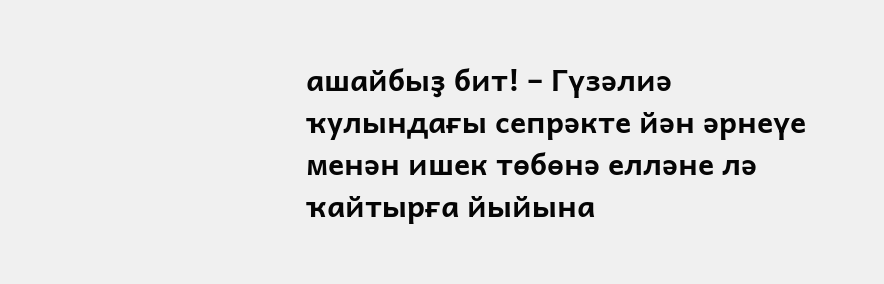ашайбыҙ бит! – Гүзәлиә ҡулындағы сепрәкте йән әрнеүе менән ишек төбөнә елләне лә ҡайтырға йыйына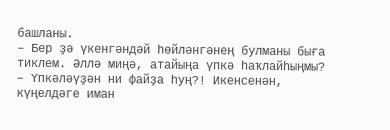башланы.
– Бер ҙә үкенгәндәй һөйләнгәнең булманы быға тиклем. Әллә миңә, атайыңа үпкә һаҡлайһыңмы?
– Үпкәләүҙән ни файҙа һуң?! Икенсенән, күңелдәге иман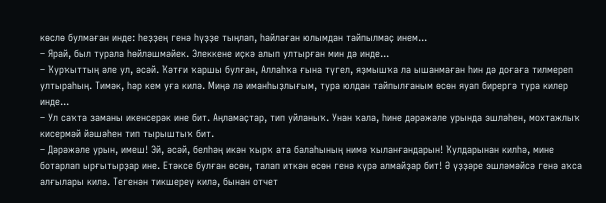көслө булмаған инде: һеҙҙең генә һүҙҙе тыңлап, һайлаған юлымдан тайпылмаҫ инем...
– Ярай, был турала һөйләшмәйек. Элеккене иҫкә алып ултырған мин дә инде...
– Ҡурҡыттың әле ул, әсәй. Ҡәтғи ҡаршы булған, Аллаһҡа ғына түгел, яҙмышҡа ла ышанмаған һин дә доғаға тилмереп ултыраһың. Тимәк, һәр кем уға килә. Миңә лә иманһыҙлығым, тура юлдан тайпылғаным өсөн яуап бирергә тура килер инде...
– Ул саҡта заманы икенсерәк ине бит. Аңламаҫтар, тип уйланыҡ. Унан ҡала, һине дәрәжәле урында эшләһен, мохтажлыҡ кисермәй йәшәһен тип тырыштыҡ бит.
– Дәрәжәле урын, имеш! Эй, әсәй, белһәң икән ҡырҡ ата балаһының нимә ҡыланғандарын! Ҡулдарынан килһә, мине ботарлап ырғытырҙар ине. Етәксе булған өсөн, талап иткән өсөн генә күрә алмайҙар бит! Ә үҙҙәре эшләмәйсә генә аҡса алғылары килә. Тегенән тикшереү килә, бынан отчет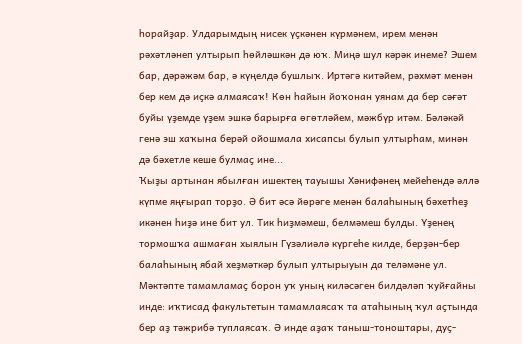һорайҙар. Улдарымдың нисек үҫкәнен күрмәнем, ирем менән рәхәтләнеп ултырып һөйләшкән дә юҡ. Миңә шул кәрәк инеме? Эшем бар, дәрәжәм бар, ә күңелдә бушлыҡ. Иртәгә китәйем, рәхмәт менән бер кем дә иҫкә алмаясаҡ! Көн һайын йоҡонан уянам да бер сәғәт буйы үҙемде үҙем эшкә барырға өгөтләйем, мәжбүр итәм. Бәләкәй генә эш хаҡына берәй ойошмала хисапсы булып ултырһам, минән дә бәхетле кеше булмаҫ ине...
Ҡыҙы артынан ябылған ишектең тауышы Хәнифәнең мейеһендә әллә күпме яңғырап торҙо. Ә бит әсә йөрәге менән балаһының бәхетһеҙ икәнен һиҙә ине бит ул. Тик һиҙмәмеш, белмәмеш булды. Үҙенең тормошҡа ашмаған хыялын Гүзәлиәлә күргеһе килде, берҙән-бер балаһының ябай хеҙмәткәр булып ултырыуын да теләмәне ул. Мәктәпте тамамламаҫ борон уҡ уның киләсәген билдәләп ҡуйғайны инде: иҡтисад факультетын тамамлаясаҡ та атаһының ҡул аҫтында бер аҙ тәжрибә туплаясаҡ. Ә инде аҙаҡ таныш-тоноштары, дуҫ-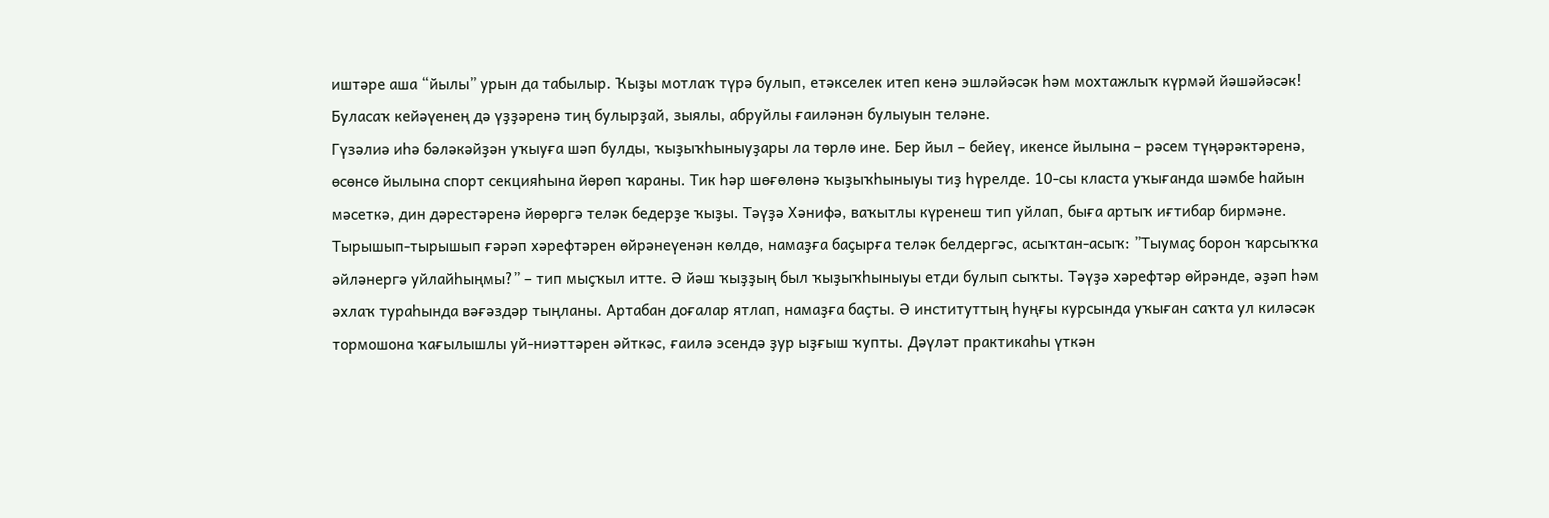иштәре аша “йылы” урын да табылыр. Ҡыҙы мотлаҡ түрә булып, етәкселек итеп кенә эшләйәсәк һәм мохтажлыҡ күрмәй йәшәйәсәк! Буласаҡ кейәүенең дә үҙҙәренә тиң булырҙай, зыялы, абруйлы ғаиләнән булыуын теләне.
Гүзәлиә иһә бәләкәйҙән уҡыуға шәп булды, ҡыҙыҡһыныуҙары ла төрлө ине. Бер йыл – бейеү, икенсе йылына – рәсем түңәрәктәренә, өсөнсө йылына спорт секцияһына йөрөп ҡараны. Тик һәр шөғөлөнә ҡыҙыҡһыныуы тиҙ һүрелде. 10-сы класта уҡығанда шәмбе һайын мәсеткә, дин дәрестәренә йөрөргә теләк бедерҙе ҡыҙы. Тәүҙә Хәнифә, ваҡытлы күренеш тип уйлап, быға артыҡ иғтибар бирмәне. Тырышып-тырышып ғәрәп хәрефтәрен өйрәнеүенән көлдө, намаҙға баҫырға теләк белдергәс, асыҡтан-асыҡ: ”Тыумаҫ борон ҡарсыҡҡа әйләнергә уйлайһыңмы?” – тип мыҫҡыл итте. Ә йәш ҡыҙҙың был ҡыҙыҡһыныуы етди булып сыҡты. Тәүҙә хәрефтәр өйрәнде, әҙәп һәм әхлаҡ тураһында вәғәздәр тыңланы. Артабан доғалар ятлап, намаҙға баҫты. Ә институттың һуңғы курсында уҡыған саҡта ул киләсәк тормошона ҡағылышлы уй-ниәттәрен әйткәс, ғаилә эсендә ҙур ыҙғыш ҡупты. Дәүләт практикаһы үткән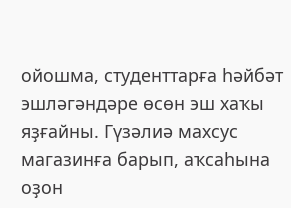ойошма, студенттарға һәйбәт эшләгәндәре өсөн эш хаҡы яҙғайны. Гүзәлиә махсус магазинға барып, аҡсаһына оҙон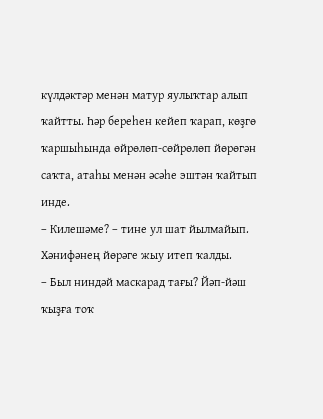күлдәктәр менән матур яулыҡтар алып ҡайтты. Һәр береһен кейеп ҡарап, көҙгө ҡаршыһында өйрөлөп-сөйрөлөп йөрөгән саҡта, атаһы менән әсәһе эштән ҡайтып инде.
– Килешәме? – тине ул шат йылмайып.
Хәнифәнең йөрәге жыу итеп ҡалды.
– Был ниндәй маскарад тағы? Йәп-йәш ҡыҙға тоҡ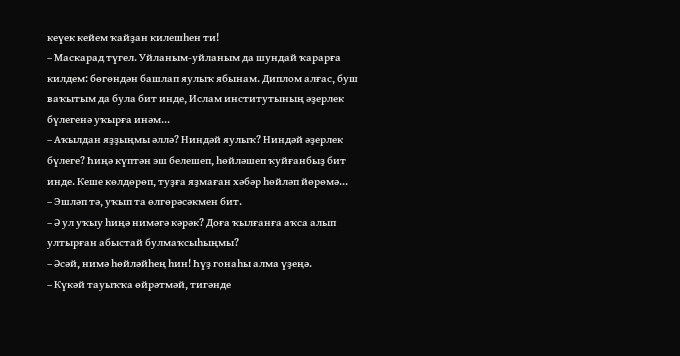кеүек кейем ҡайҙан килешһен ти!
– Маскарад түгел. Уйланым-уйланым да шундай ҡарарға килдем: бөгөндән башлап яулыҡ ябынам. Диплом алғас, буш ваҡытым да була бит инде, Ислам институтының әҙерлек бүлегенә уҡырға инәм...
– Аҡылдан яҙҙыңмы әллә? Ниндәй яулыҡ? Ниндәй әҙерлек бүлеге? Һиңә күптән эш белешеп, һөйләшеп ҡуйғанбыҙ бит инде. Кеше көлдөрөп, туҙға яҙмаған хәбәр һөйләп йөрөмә...
– Эшләп тә, уҡып та өлгөрәсәкмен бит.
– Ә ул уҡыу һиңә нимәгә кәрәк? Доға ҡылғанға аҡса алып ултырған абыстай булмаҡсыһыңмы?
– Әсәй, нимә һөйләйһең һин! Һүҙ гонаһы алма үҙеңә.
– Күкәй тауыҡҡа өйрәтмәй, тигәнде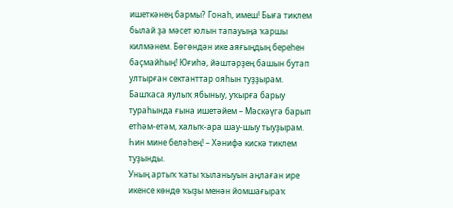ишеткәнең бармы? Гонаһ, имеш! Быға тиклем былай ҙа мәсет юлын тапауыңа ҡаршы килмәнем. Бөгөндән ике аяғыңдың береһен баҫмайһың! Юғиһә, йәштәрҙең башын бутап ултырған сектанттар ояһын туҙҙырам. Башҡаса яулыҡ ябыныу, уҡырға барыу тураһында ғына ишетәйем – Мәскәүгә барып етһәм-етәм, халыҡ-ара шау-шыу тыуҙырам. Һин мине беләһең! – Хәнифә кискә тиклем туҙынды.
Уның артыҡ ҡаты ҡыланыуын аңлаған ире икенсе көндө ҡыҙы менән йомшағыраҡ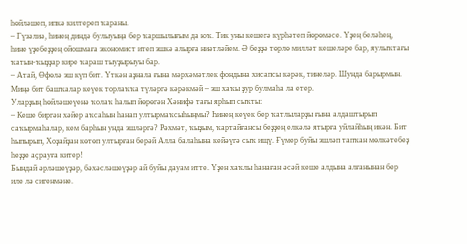һөйләшеп, ипкә килтереп ҡараны.
– Гүзәлиә, һинең диндә булыуыңа бер ҡаршылығым да юҡ. Тик уны кешегә күрһәтеп йөрөмәсе. Үҙең беләһең, һине үҙебеҙҙең ойошмаға экономист итеп эшкә алырға ниәтләйем. Ә беҙҙә төрлө милләт кешеләре бар, яулыҡтағы ҡатын-ҡыҙҙар кире ҡараш тыуҙырыуы бар.
– Атай, Өфөлә эш күп бит. Үткән аҙнала ғына мәрхәмәтлек фондына хисапсы кәрәк, тинеләр. Шунда барырмын. Миңә бит башҡалар кеүек торлаҡҡа түләргә кәрәкмәй – эш хаҡы ҙур булмаһа ла етер.
Уларҙың һөйләшеүенә ҡолаҡ һалып йөрөгән Хәнифә тағы ярһып сыҡты:
– Кеше биргән хәйер аҡсаһын һанап ултырмаҡсыһыңмы? Һинең кеүек бер ҡатлыларҙы ғына алдаштырып саҡырмаһалар, кем барһын унда эшләргә? Рәхмәт, ҡыҙым, ҡартайғансы беҙҙең елкәлә ятырға уйлайһың икән. Бит һыпырып, Хоҙайҙан көтөп ултырған берәй Алла балаһына кейәүгә сыҡ ищү. Ғүмер буйы эшләп тапҡан мөлкәтебеҙ һеҙҙе аҫрауға китер!
Бындай әрләшеүҙәр, бәхәсләшеүҙәр ай буйы дауам итте. Үҙен хаҡлы һанаған әсәй кеше алдына алғанынан бер иле лә сигенмәне.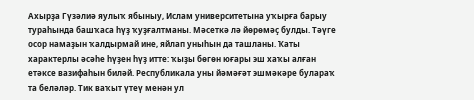Ахырҙа Гүзәлиә яулыҡ ябыныу, Ислам университетына уҡырға барыу тураһында башҡаса һүҙ ҡуҙғалтманы. Мәсеткә лә йөрөмәҫ булды. Тәүге осор намаҙын ҡалдырмай ине, яйлап уныһын да ташланы. Ҡаты характерлы әсәһе һүҙен һүҙ итте: ҡыҙы бөгөн юғары эш хаҡы алған етәксе вазифаһын биләй. Республикала уны йәмәғәт эшмәкәре булараҡ та беләләр. Тик ваҡыт үтеү менән ул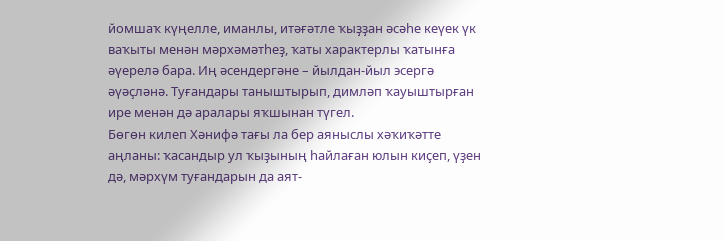йомшаҡ күңелле, иманлы, итәғәтле ҡыҙҙан әсәһе кеүек үк ваҡыты менән мәрхәмәтһеҙ, ҡаты характерлы ҡатынға әүерелә бара. Иң әсендергәне – йылдан-йыл эсергә әүәҫләнә. Туғандары таныштырып, димләп ҡауыштырған ире менән дә аралары яҡшынан түгел.
Бөгөн килеп Хәнифә тағы ла бер аяныслы хәҡиҡәтте аңланы: ҡасандыр ул ҡыҙының һайлаған юлын киҫеп, үҙен дә, мәрхүм туғандарын да аят-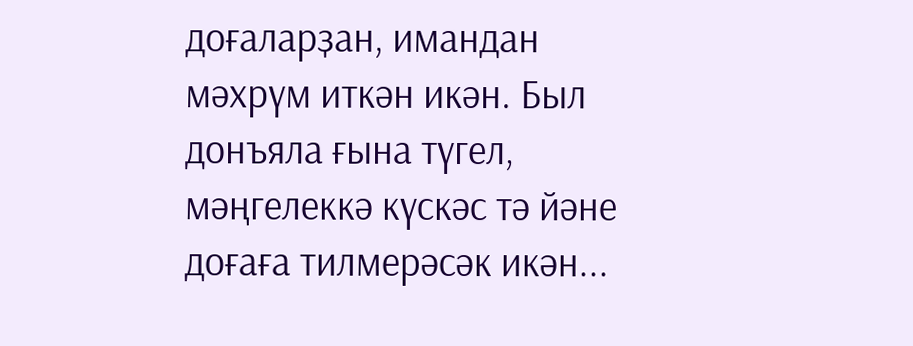доғаларҙан, имандан мәхрүм иткән икән. Был донъяла ғына түгел, мәңгелеккә күскәс тә йәне доғаға тилмерәсәк икән...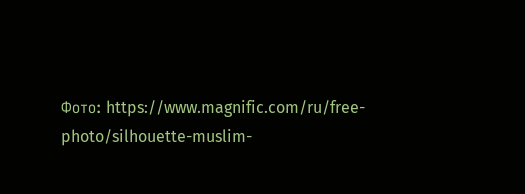Фото: https://www.magnific.com/ru/free-photo/silhouette-muslim-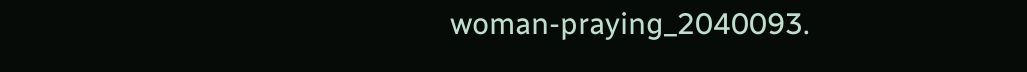woman-praying_2040093.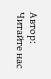Автор:
Читайте нас